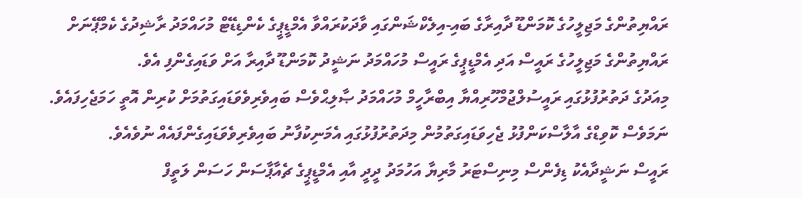ރައްޔިތުންގެ މަޖިލީހުގެ ކޮމަންޑޫ ދާއިރާގެ ބައި-އިލެކްޝަންގައި ވާދަކުރައްވާ އެމްޑީޕީގެ ކެންޑިޑޭޓް މުހައްމަދު ރާޝިދުގެ ކެމްޕޭނަށް ރައްޔިތުންގެ މަޖިލީހުގެ ރައީސް އަދި އެމްޑީޕީގެ ރައީސް މުހައްމަދު ނަޝީދު ކޮމަންޑޫ ދާއިރާ އަށް ވަޑައިގެންފި އެވެ.
މިއަދުގެ ދަތުރުފުޅުގައި ރައީސުލްޖުމްހޫރިއްޔާ އިބްރާހީމް މުހައްމަދު ޞާލިޙްވެސް ބައިވެރިވެވަޑައިގަތުމަށް ކުރިން އޮތީ ހަމަޖެހިފައެވެ. ނަމަވެސް ކޮވިޑްގެ އާލާސްކަންފުޅު ޖެހިވަޑައިގަތުމުން މިދަތުރުފުޅުގައި އެމަނިކުފާނު ބައިވެރިވެވަޑައިގެންފައެއް ނުވެއެވެ.
ރައީސް ނަޝީދާއެކު ޑިފެންސް މިނިސްޓަރު މާރިޔާ އަހުމަދު ދީދީ އާއި އެމްޑީޕީގެ ޗެއާޕާސަން ހަސަން ލަތީފް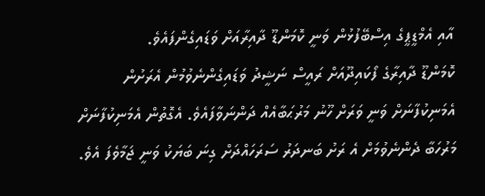އާއި އެމްޑީޕީގެ އިސްބޭފުޅުން ވަނީ ކޮމަންޑޫ ދާއިރާއަށް ވަޑައިގެންފައެވެ.
ކޮމަންޑޫ ދާއިރާގެ ފޯކައިދޫއަށް ރައީސް ނަޝީދު ވަޑައިގެންނެވުމުން އެރަށުން އެމަނިކުފާނަށް ވަނީ ވަރަށް ހޫނު މަރުޙަބާއެއް ދަންނަވާފައެވެ. އެގޮތުން އެމަނިކުފާނަށް މަރުހަބާ ދެންނެވުމަށް އެ ރަށު ބަނދަރު ސަރަހައްދަށް ގިނަ ބަޔަކު ވަނީ ޖަމާވެފަ އެވެ.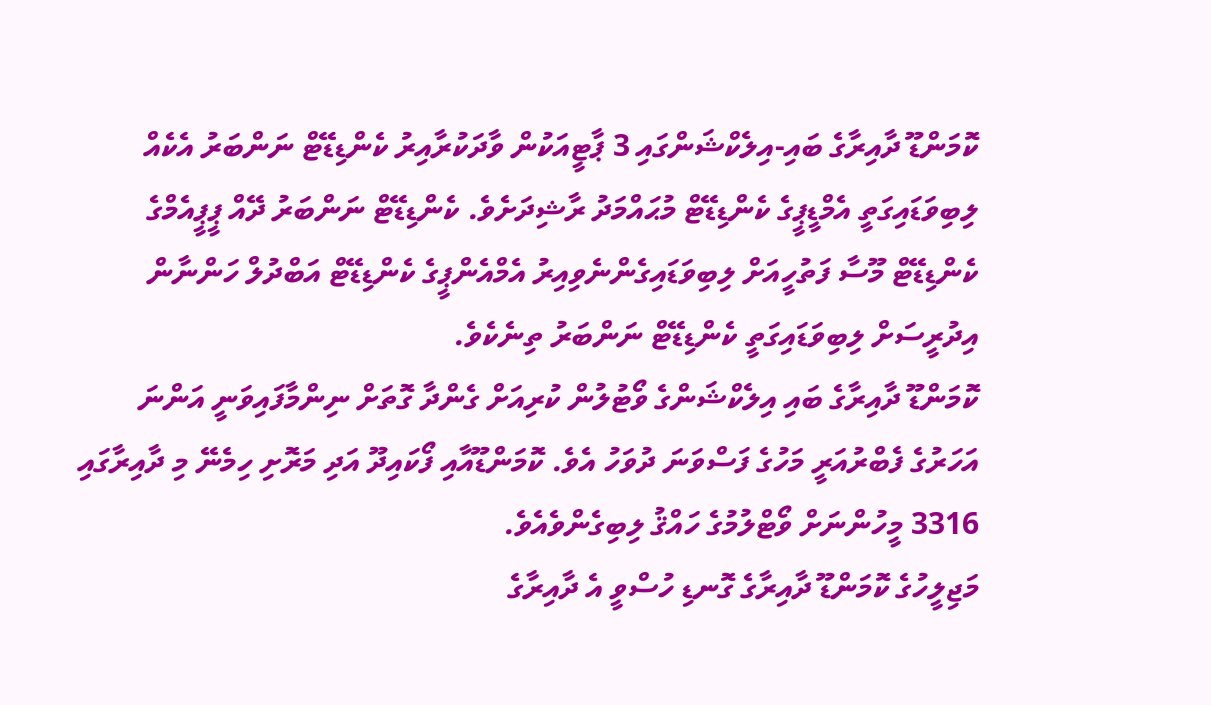ކޮމަންޑޫ ދާއިރާގެ ބައި-އިލެކްޝަންގައި 3 ޕާޓީއަކުން ވާދަކުރާއިރު ކެންޑިޑޭޓް ނަންބަރު އެކެއް ލިބިވަޑައިގަތީ އެމްޑީޕީގެ ކެންޑިޑޭޓް މުޙައްމަދު ރާޝިދަށެވެ. ކެންޑިޑޭޓް ނަންބަރު ދޭއް ޕީޕީއެމްގެ ކެންޑިޑޭޓް މޫސާ ފަތުހީއަށް ލިބިވަޑައިގެންނެވިއިރު އެމްއެންޕީގެ ކެންޑިޑޭޓް އަބްދުލް ހަންނާން އިދުރީސަށް ލިބިވަޑައިގަތީ ކެންޑިޑޭޓް ނަންބަރު ތިނެކެވެ.
ކޮމަންޑޫ ދާއިރާގެ ބައި އިލެކްޝަންގެ ވޯޓުލުން ކުރިއަށް ގެންދާ ގޮތަށް ނިންމާފައިވަނީ އަންނަ އަހަރުގެ ފެބްރުއަރީ މަހުގެ ފަސްވަނަ ދުވަހު އެވެ. ކޮމަންޑޫއާއި ފޯކައިދޫ އަދި މަރޮށި ހިމެނޭ މި ދާއިރާގައި 3316 މީހުންނަށް ވޯޓްލުމުގެ ހައްޤު ލިބިގެންވެއެވެ.
މަޖިލީހުގެ ކޮމަންޑޫ ދާއިރާގެ ގޮނޑި ހުސްވީ އެ ދާއިރާގެ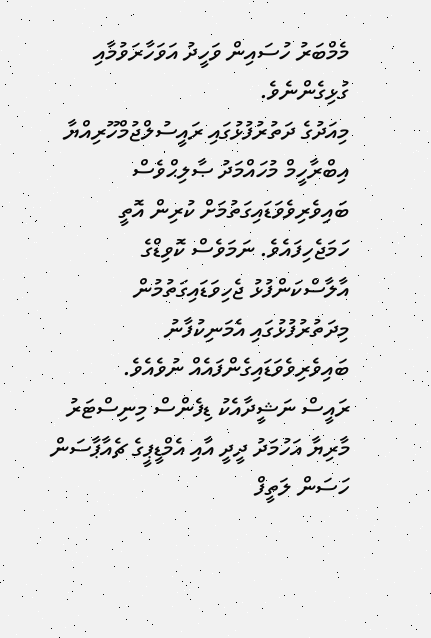މެމްބަރު ހުސައިން ވަހީދު އަވަހާރަވުމާއި ގުޅިގެންނެވެ.
މިއަދުގެ ދަތުރުފުޅުގައި ރައީސުލްޖުމްހޫރިއްޔާ އިބްރާހީމް މުހައްމަދު ޞާލިޙްވެސް ބައިވެރިވެވަޑައިގަތުމަށް ކުރިން އޮތީ ހަމަޖެހިފައެވެ. ނަމަވެސް ކޮވިޑްގެ އާލާސްކަންފުޅު ޖެހިވަޑައިގަތުމުން މިދަތުރުފުޅުގައި އެމަނިކުފާނު ބައިވެރިވެވަޑައިގެންފައެއް ނުވެއެވެ.
ރައީސް ނަޝީދާއެކު ޑިފެންސް މިނިސްޓަރު މާރިޔާ އަހުމަދު ދީދީ އާއި އެމްޑީޕީގެ ޗެއާޕާސަން ހަސަން ލަތީފް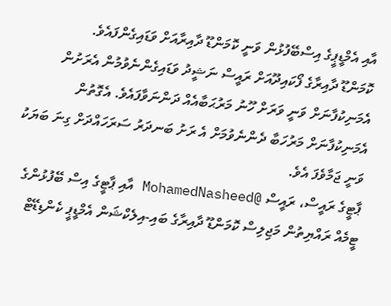އާއި އެމްޑީޕީގެ އިސްބޭފުޅުން ވަނީ ކޮމަންޑޫ ދާއިރާއަށް ވަޑައިގެންފައެވެ.
ކޮމަންޑޫ ދާއިރާގެ ފޯކައިދޫއަށް ރައީސް ނަޝީދު ވަޑައިގެންނެވުމުން އެރަށުން އެމަނިކުފާނަށް ވަނީ ވަރަށް ހޫނު މަރުޙަބާއެއް ދަންނަވާފައެވެ. އެގޮތުން އެމަނިކުފާނަށް މަރުހަބާ ދެންނެވުމަށް އެ ރަށު ބަނދަރު ސަރަހައްދަށް ގިނަ ބަޔަކު ވަނީ ޖަމާވެފަ އެވެ.
ޕާޓީގެ ރައީސް، ރައީސް @MohamedNasheed އާއި ޕާޓީގެ އިސް ބޭފުޅުންގެ ޓީމެއް ރައްޔިތުން މަޖިލިސް ކޮމަންޑޫ ދާއިރާގެ ބައި-އިލެކްޝަން އެމްޑީޕީ ކެންޑިޑޭޓް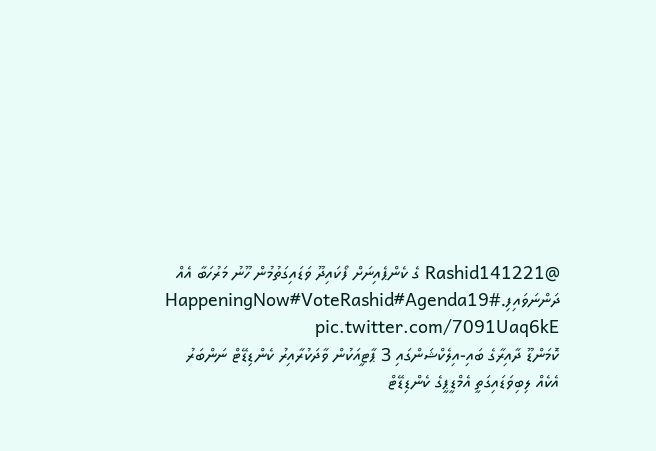@Rashid141221 ގެ ކެންޕެއިނަށް ފޯކައިދޫ ވަޑައިގަތުމުން ހޫނު މަރުހަބާ އެއް ދަންނަވައިފި.#HappeningNow#VoteRashid#Agenda19 pic.twitter.com/7091Uaq6kE
ކޮމަންޑޫ ދާއިރާގެ ބައި-އިލެކްޝަންގައި 3 ޕާޓީއަކުން ވާދަކުރާއިރު ކެންޑިޑޭޓް ނަންބަރު އެކެއް ލިބިވަޑައިގަތީ އެމްޑީޕީގެ ކެންޑިޑޭޓް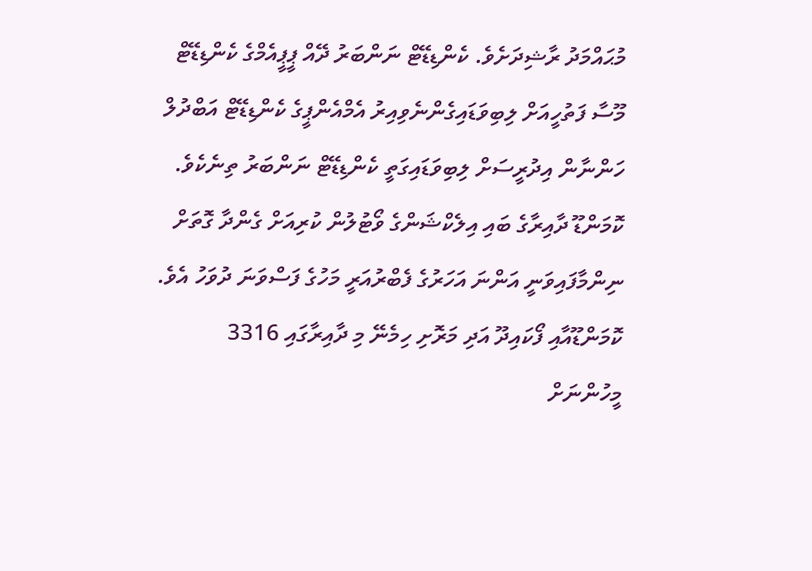މުޙައްމަދު ރާޝިދަށެވެ. ކެންޑިޑޭޓް ނަންބަރު ދޭއް ޕީޕީއެމްގެ ކެންޑިޑޭޓް މޫސާ ފަތުހީއަށް ލިބިވަޑައިގެންނެވިއިރު އެމްއެންޕީގެ ކެންޑިޑޭޓް އަބްދުލް ހަންނާން އިދުރީސަށް ލިބިވަޑައިގަތީ ކެންޑިޑޭޓް ނަންބަރު ތިނެކެވެ.
ކޮމަންޑޫ ދާއިރާގެ ބައި އިލެކްޝަންގެ ވޯޓުލުން ކުރިއަށް ގެންދާ ގޮތަށް ނިންމާފައިވަނީ އަންނަ އަހަރުގެ ފެބްރުއަރީ މަހުގެ ފަސްވަނަ ދުވަހު އެވެ. ކޮމަންޑޫއާއި ފޯކައިދޫ އަދި މަރޮށި ހިމެނޭ މި ދާއިރާގައި 3316 މީހުންނަށް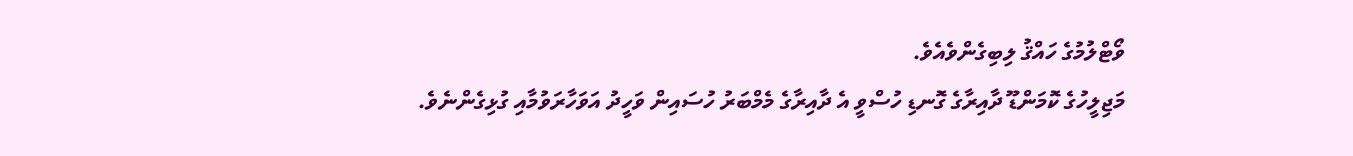ވޯޓްލުމުގެ ހައްޤު ލިބިގެންވެއެވެ.
މަޖިލީހުގެ ކޮމަންޑޫ ދާއިރާގެ ގޮނޑި ހުސްވީ އެ ދާއިރާގެ މެމްބަރު ހުސައިން ވަހީދު އަވަހާރަވުމާއި ގުޅިގެންނެވެ.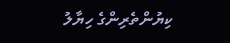ކިޔުންތެރިންގެ ހިޔާލު